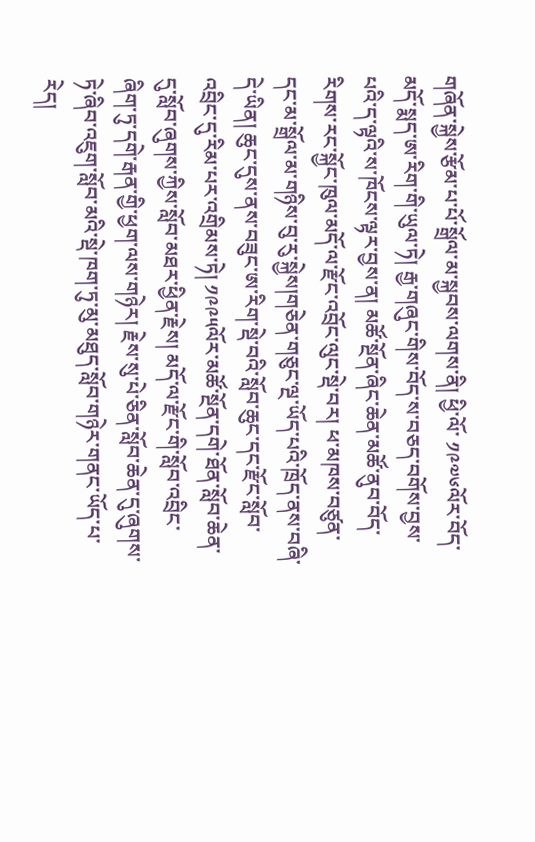གཞོན་སྐྱེས་རྩོམ་པ་པོ་སྒྲོལ་མ་སྐྱབས་ལགས་ནི། ཕྱི་ལོ་ ༡༩༧༦ལོར་བོད་མདོ་སྨད་ཨ་རིག་གི་ཡུལ་ཏེ། རྒྱ་གཞུང་གིས་བོད་ས་བཅད་བགོས་བྱས་པའི་ད་ལྟའི་ས་ཁོངས་ལྟར་བྱས་ན། མཚོ་སྔོན་ཞིང་ཆེན་མཚོ་ནུབ་བོད་རིགས་རང་སྐྱོང་ཁུལ་མདོ་ལ་རྫོང་འབྲོང་ལུང་སྡེ་བར། ཕ་མཁས་བཙུན་དང་མ་སྒྲོལ་མ་གཉིས་བུ་རུ་སྐྱེས།གཅེན་གཅུང་ལྔ་ཡོད་པའི་ཁྲོད་ནས་བཞི་དེ་ཡིན། ཆུང་དུས་ནས་བཟུང་ཨ་རིག་སྡེ་བའི་སློབ་ཆུང་དང་རྫོང་སློབ་འབྲིང་དུ་རིམ་པར་འགྲིམས་ཏེ། ༡༩༩༥ལོར་མཚོ་སྔོན་དགེ་ཐོན་སློབ་ཆེན་དུ་སློབ་ཞུགས་ཀྱིས་སློབ་མཐར་ཕྱིན་རྗེས། མདོ་ལ་རྫོང་གི་སློབ་འབྲིང་ཞིག་ཏུ་དགེ་རྒན་གྱི་ཕྱག་ལས་གཉེར། རྗེས་སུ་པེ་ཅིན་སློབ་ཆེན་དུ་ཞུགས་ཏེ་ཞིབ་འཇུག་སློབ་མའི་སྡེ་ཁག་ཏུ་མུ་མཐུད་སློབ་གཉེར་གནང་ཡོད་པ་རེད།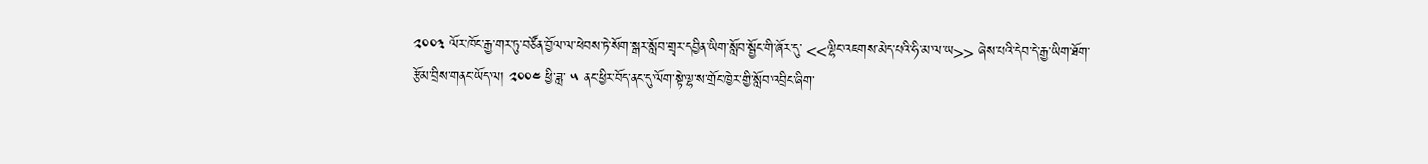༢༠༠༣ ལོར་ཁོང་རྒྱ་གར་ཏུ་བཙོན་བྱོལ་ལ་ཕེབས་ཏེ་སོག་སྒར་སློབ་གྲྭར་དབྱིན་ཡིག་སློབ་སྦྱོང་གི་ཞོར་དུ་ <<ལྷིང་འཇགས་མེད་པའི་ཧི་མ་ལ་ཡ>> ཞེས་པའི་དེབ་དེ་རྒྱ་ཡིག་ཐོག་རྩོམ་བྲིས་གནང་ཡོད་ལ། ༢༠༠༤ ཕྱི་ཟླ་ ༥ ནང་ཕྱིར་བོད་ནང་དུ་ལོག་སྟེ་ལྷ་ས་གྲོང་ཁྱེར་གྱི་སློབ་འབྲིང་ཞིག་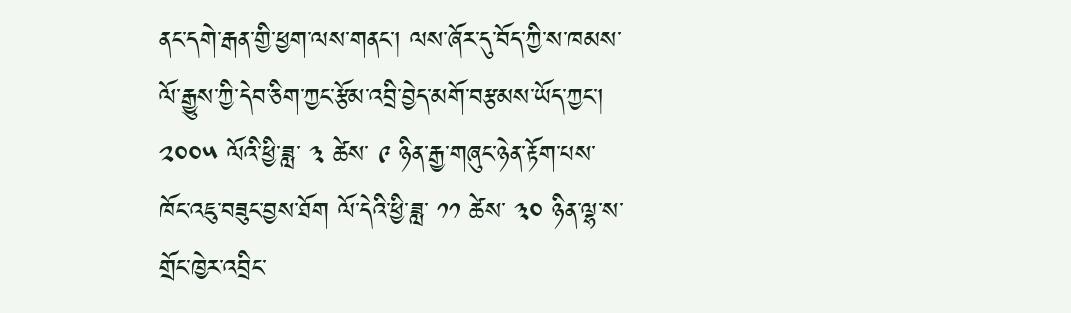ནང་དགེ་རྒན་གྱི་ཕྱག་ལས་གནང་། ལས་ཞོར་དུ་བོད་ཀྱི་ས་ཁམས་ལོ་རྒྱུས་ཀྱི་དེབ་ཅིག་ཀྱང་རྩོམ་འབྲི་བྱེད་མགོ་བརྩམས་ཡོད་ཀྱང་། ༢༠༠༥ ལོའི་ཕྱི་ཟླ་ ༣ ཚེས་ ༩ ཉིན་རྒྱ་གཞུང་ཉེན་རྟོག་པས་ཁོང་འཇུ་བཟུང་བྱས་ཐོག ལོ་དེའི་ཕྱི་ཟླ་ ༡༡ ཚེས་ ༣༠ ཉིན་ལྷ་ས་གྲོང་ཁྱེར་འབྲིང་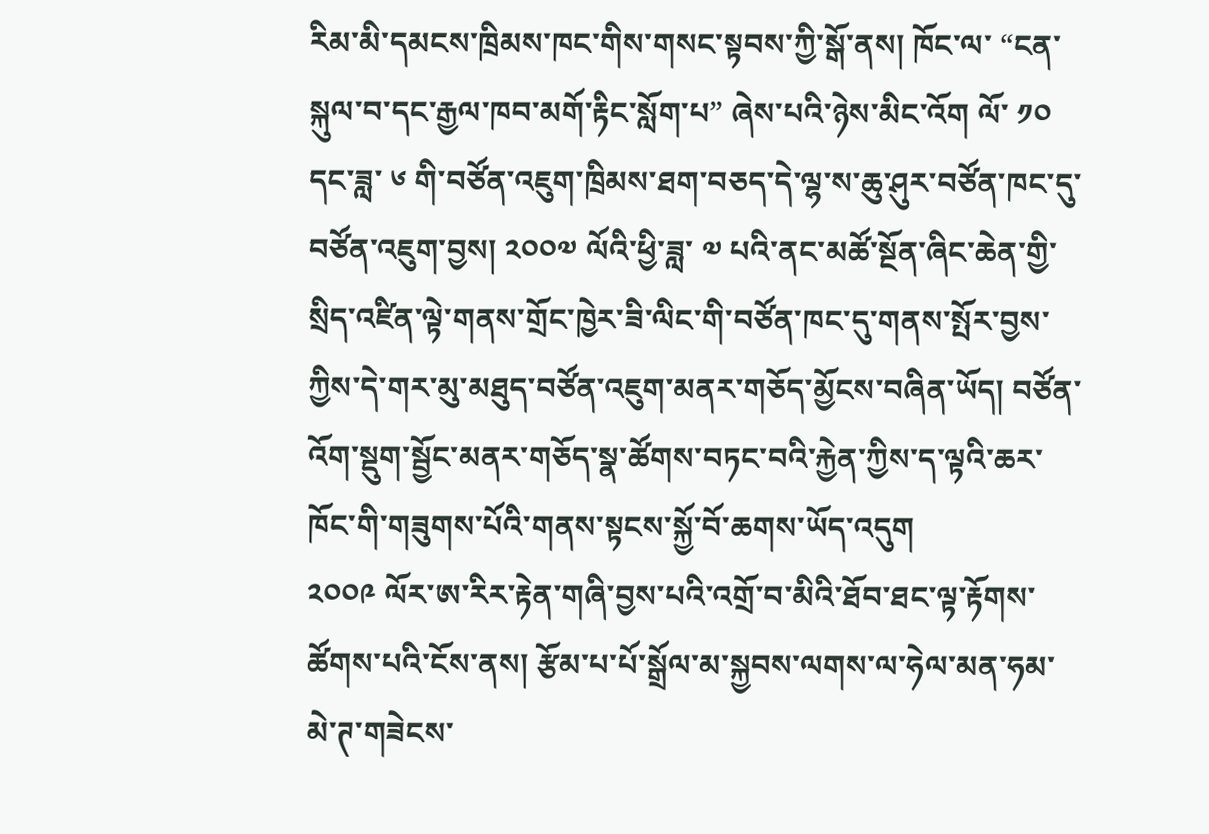རིམ་མི་དམངས་ཁྲིམས་ཁང་གིས་གསང་སྟབས་ཀྱི་སྒོ་ནས། ཁོང་ལ་ “ངན་སྐུལ་བ་དང་རྒྱལ་ཁབ་མགོ་རྟིང་སློག་པ” ཞེས་པའི་ཉེས་མིང་འོག ལོ་ ༡༠ དང་ཟླ་ ༦ གི་བཙོན་འཇུག་ཁྲིམས་ཐག་བཅད་དེ་ལྷ་ས་ཆུ་ཤུར་བཙོན་ཁང་དུ་བཙོན་འཇུག་བྱས། ༢༠༠༧ ལོའི་ཕྱི་ཟླ་ ༧ པའི་ནང་མཚོ་སྔོན་ཞིང་ཆེན་གྱི་སྲིད་འཛིན་ལྟེ་གནས་གྲོང་ཁྱེར་ཟི་ལིང་གི་བཙོན་ཁང་དུ་གནས་སྤོར་བྱས་ཀྱིས་དེ་གར་མུ་མཐུད་བཙོན་འཇུག་མནར་གཅོད་མྱོངས་བཞིན་ཡོད། བཙོན་འོག་སྡུག་སྦྱོང་མནར་གཅོད་སྣ་ཚོགས་བཏང་བའི་རྐྱེན་ཀྱིས་ད་ལྟའི་ཆར་ཁོང་གི་གཟུགས་པོའི་གནས་སྟངས་སྐྱོ་བོ་ཆགས་ཡོད་འདུག
༢༠༠༩ ལོར་ཨ་རིར་རྟེན་གཞི་བྱས་པའི་འགྲོ་བ་མིའི་ཐོབ་ཐང་ལྟ་རྟོགས་ཚོགས་པའི་ངོས་ནས། རྩོམ་པ་པོ་སྒྲོལ་མ་སྐྱབས་ལགས་ལ་ཧེལ་མན་ཧམ་མེ་ཊ་གཟེངས་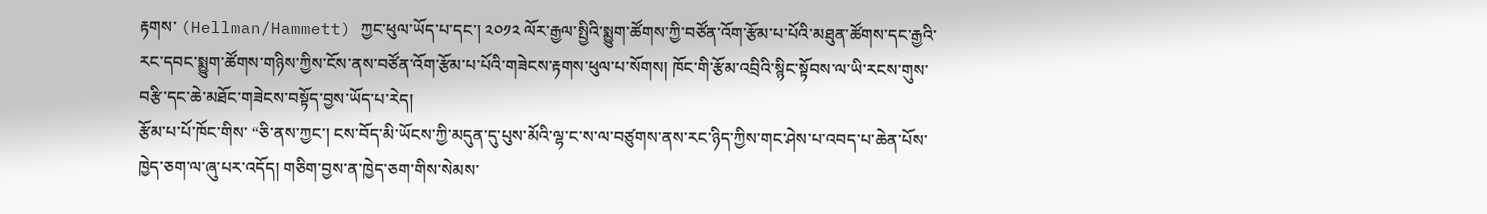རྟགས་ (Hellman/Hammett) ཀྱང་ཕུལ་ཡོད་པ་དང་། ༢༠༡༢ ལོར་རྒྱལ་སྤྱིའི་སྨྱུག་ཚོགས་ཀྱི་བཙོན་འོག་རྩོམ་པ་པོའི་མཐུན་ཚོགས་དང་རྒྱའི་རང་དབང་སྨྱུག་ཚོགས་གཉིས་ཀྱིས་ངོས་ནས་བཙོན་འོག་རྩོམ་པ་པོའི་གཟེངས་རྟགས་ཕུལ་པ་སོགས། ཁོང་གི་རྩོམ་འབྲིའི་སྙིང་སྟོབས་ལ་ཡི་རངས་གུས་བརྩི་དང་ཆེ་མཐོང་གཟེངས་བསྟོད་བྱས་ཡོད་པ་རེད།
རྩོམ་པ་པོ་ཁོང་གིས་ “ཅི་ནས་ཀྱང་། ངས་བོད་མི་ཡོངས་ཀྱི་མདུན་དུ་པུས་མོའི་ལྷ་ང་ས་ལ་བཙུགས་ནས་རང་ཉིད་ཀྱིས་གང་ཤེས་པ་འབད་པ་ཆེན་པོས་ཁྱེད་ཅག་ལ་ཞུ་པར་འདོད། གཅིག་བྱས་ན་ཁྱེད་ཅག་གིས་སེམས་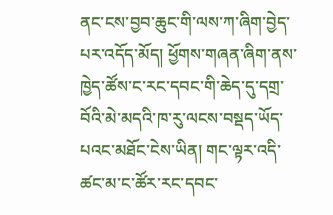ནང་ངས་བྱབ་ཆུང་གི་ལས་ཀ་ཞིག་བྱེད་པར་འདོད་མོད། ཕྱོགས་གཞན་ཞིག་ནས་ཁྱེད་ཚོས་ང་རང་དབང་གི་ཆེད་དུ་དགྲ་བོའི་མེ་མདའི་ཁ་རུ་ལངས་བསྡད་ཡོད་པའང་མཐོང་ངེས་ཡིན། གང་ལྟར་འདི་ཚང་མ་ང་ཚོར་རང་དབང་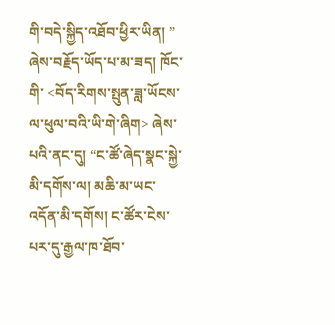གི་བདེ་སྐྱིད་འཐོབ་ཕྱིར་ཡིན། ” ཞེས་བརྗོད་ཡོད་པ་མ་ཟད། ཁོང་གི་ <བོད་རིགས་སྤུན་ཟླ་ཡོངས་ལ་ཕུལ་བའི་ཡི་གེ་ཞིག> ཞེས་པའི་ནང་དུ། “ང་ཚོ་ཞེད་སྣང་སྐྱེ་མི་དགོས་ལ། མཆི་མ་ཡང་འདོན་མི་དགོས། ང་ཚོར་ངེས་པར་དུ་རྒྱལ་ཁ་ཐོབ་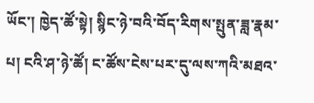ཡོང་། ཁྱེད་ཚོ་སྟེ། སྙིང་ཉེ་བའི་བོད་རིགས་སྤུན་ཟླ་རྣམ་པ། ངའི་ཤ་ཉེ་ཚོ། ང་ཚོས་ངེས་པར་དུ་ལས་ཀའི་མཐའ་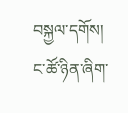བསྐྱལ་དགོས། ང་ཚོ་ཉིན་ཞིག་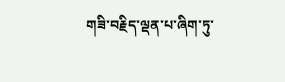གཟི་བརྗིད་ལྡན་པ་ཞིག་ཏུ་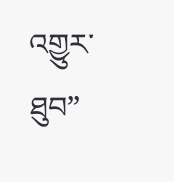འགྱུར་ཐུབ”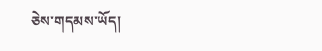ཅེས་གདམས་ཡོད།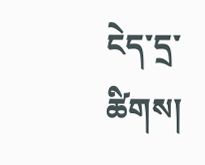ངེད་དྲ་ཚིགས།